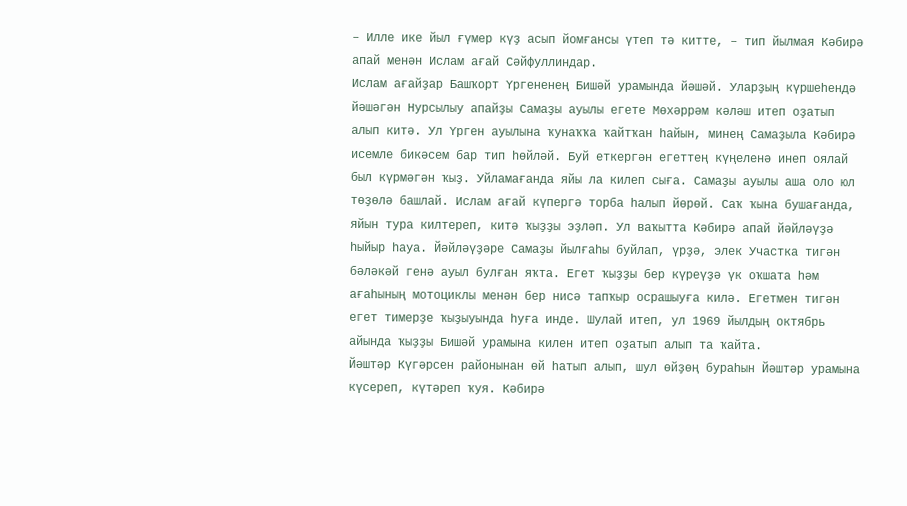– Илле ике йыл ғүмер күҙ асып йомғансы үтеп тә китте, – тип йылмая Кәбирә апай менән Ислам ағай Сәйфуллиндар.
Ислам ағайҙар Башҡорт Үргененең Бишәй урамында йәшәй. Уларҙың күршеһендә йәшәгән Нурсылыу апайҙы Самаҙы ауылы егете Мөхәррәм кәләш итеп оҙатып алып китә. Ул Үрген ауылына ҡунаҡҡа ҡайтҡан һайын, минең Самаҙыла Кәбирә исемле бикәсем бар тип һөйләй. Буй еткергән егеттең күңеленә инеп оялай был күрмәгән ҡыҙ. Уйламағанда яйы ла килеп сыға. Самаҙы ауылы аша оло юл төҙөлә башлай. Ислам ағай күпергә торба һалып йөрөй. Саҡ ҡына бушағанда, яйын тура килтереп, китә ҡыҙҙы эҙләп. Ул ваҡытта Кәбирә апай йәйләүҙә һыйыр һауа. Йәйләүҙәре Самаҙы йылғаһы буйлап, үрҙә, элек Участка тигән бәләкәй генә ауыл булған яҡта. Егет ҡыҙҙы бер күреүҙә үк оҡшата һәм ағаһының мотоциклы менән бер нисә тапҡыр осрашыуға килә. Егетмен тигән егет тимерҙе ҡыҙыуында һуға инде. Шулай итеп, ул 1969 йылдың октябрь айында ҡыҙҙы Бишәй урамына килен итеп оҙатып алып та ҡайта.
Йәштәр Күгәрсен районынан өй һатып алып, шул өйҙөң бураһын Йәштәр урамына күсереп, күтәреп ҡуя. Кәбирә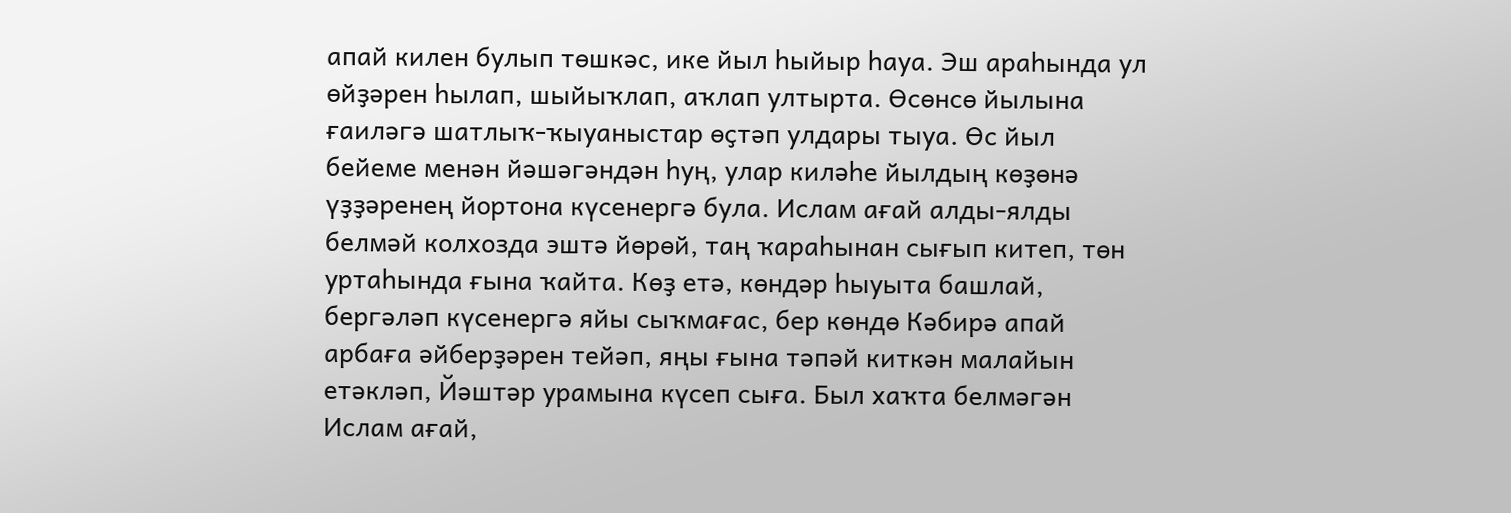апай килен булып төшкәс, ике йыл һыйыр һауа. Эш араһында ул өйҙәрен һылап, шыйыҡлап, аҡлап ултырта. Өсөнсө йылына ғаиләгә шатлыҡ-ҡыуаныстар өҫтәп улдары тыуа. Өс йыл бейеме менән йәшәгәндән һуң, улар киләһе йылдың көҙөнә үҙҙәренең йортона күсенергә була. Ислам ағай алды-ялды белмәй колхозда эштә йөрөй, таң ҡараһынан сығып китеп, төн уртаһында ғына ҡайта. Көҙ етә, көндәр һыуыта башлай, бергәләп күсенергә яйы сыҡмағас, бер көндө Кәбирә апай арбаға әйберҙәрен тейәп, яңы ғына тәпәй киткән малайын етәкләп, Йәштәр урамына күсеп сыға. Был хаҡта белмәгән Ислам ағай,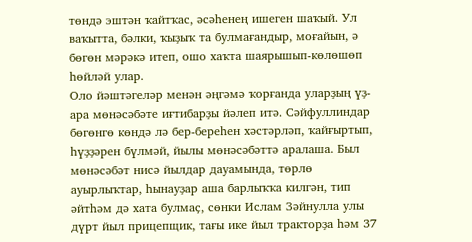төндә эштән ҡайтҡас, әсәһенең ишеген шаҡый. Ул ваҡытта, бәлки, ҡыҙыҡ та булмағандыр, моғайын, ә бөгөн мәрәкә итеп, ошо хаҡта шаярышып-көлөшөп һөйләй улар.
Оло йәштәгеләр менән әңгәмә ҡорғанда уларҙың үҙ-ара мөнәсәбәте иғтибарҙы йәлеп итә. Сәйфуллиндар бөгөнгө көндә лә бер-береһен хәстәрләп, ҡайғыртып, һүҙҙәрен бүлмәй, йылы мөнәсәбәттә аралаша. Был мөнәсәбәт нисә йылдар дауамында, төрлө ауырлыҡтар, һынауҙар аша барлыҡҡа килгән, тип әйтһәм дә хата булмаҫ, сөнки Ислам Зәйнулла улы дүрт йыл прицепщик, тағы ике йыл тракторҙа һәм 37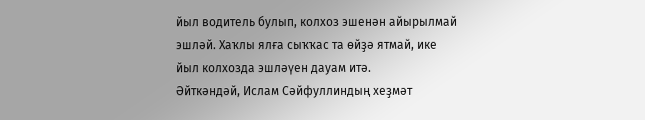йыл водитель булып, колхоз эшенән айырылмай эшләй. Хаҡлы ялға сыҡҡас та өйҙә ятмай, ике йыл колхозда эшләүен дауам итә.
Әйткәндәй, Ислам Сәйфуллиндың хеҙмәт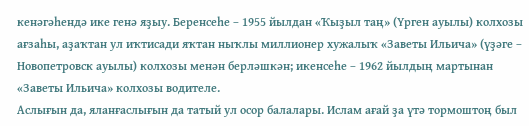кенәгәһендә ике генә яҙыу. Беренсеһе – 1955 йылдан «Ҡыҙыл таң» (Үрген ауылы) колхозы ағзаһы, аҙаҡтан ул иҡтисади яҡтан ныҡлы миллионер хужалыҡ «Заветы Ильича» (үҙәге – Новопетровск ауылы) колхозы менән берләшкән; икенсеһе – 1962 йылдың мартынан «Заветы Ильича» колхозы водителе.
Аслығын да, яланғаслығын да татый ул осор балалары. Ислам ағай ҙа үтә тормоштоң был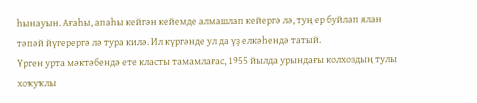һынауын. Ағаһы, апаһы кейгән кейемде алмашлап кейергә лә, туң ер буйлап ялан тәпәй йүгерергә лә тура килә. Ил күргәнде ул да үҙ елкәһендә татый.
Үрген урта мәктәбендә ете класты тамамлағас, 1955 йылда урындағы колхоздың тулы хоҡуҡлы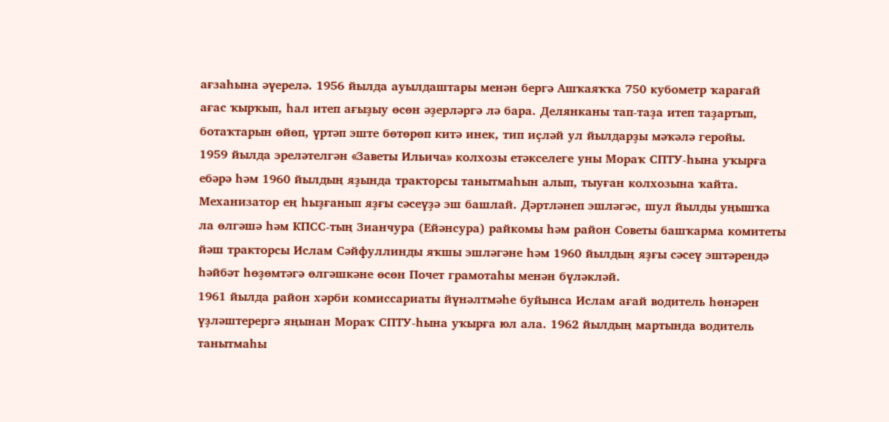ағзаһына әүерелә. 1956 йылда ауылдаштары менән бергә Ашҡаяҡҡа 750 кубометр ҡарағай ағас ҡырҡып, һал итеп ағыҙыу өсөн әҙерләргә лә бара. Делянканы тап-таҙа итеп таҙартып, ботаҡтарын өйөп, үртәп эште бөтөрөп китә инек, тип иҫләй ул йылдарҙы мәҡәлә геройы.
1959 йылда эреләтелгән «Заветы Ильича» колхозы етәкселеге уны Мораҡ СПТУ-һына уҡырға ебәрә һәм 1960 йылдың яҙында тракторсы танытмаһын алып, тыуған колхозына ҡайта. Механизатор ең һыҙғанып яҙғы сәсеүҙә эш башлай. Дәртләнеп эшләгәс, шул йылды уңышҡа ла өлгәшә һәм КПСС-тың Зианчура (Ейәнсура) райкомы һәм район Советы башҡарма комитеты йәш тракторсы Ислам Сәйфуллинды яҡшы эшләгәне һәм 1960 йылдың яҙғы сәсеү эштәрендә һәйбәт һөҙөмтәгә өлгәшкәне өсөн Почет грамотаһы менән бүләкләй.
1961 йылда район хәрби комиссариаты йүнәлтмәһе буйынса Ислам ағай водитель һөнәрен үҙләштерергә яңынан Мораҡ СПТУ-һына уҡырға юл ала. 1962 йылдың мартында водитель танытмаһы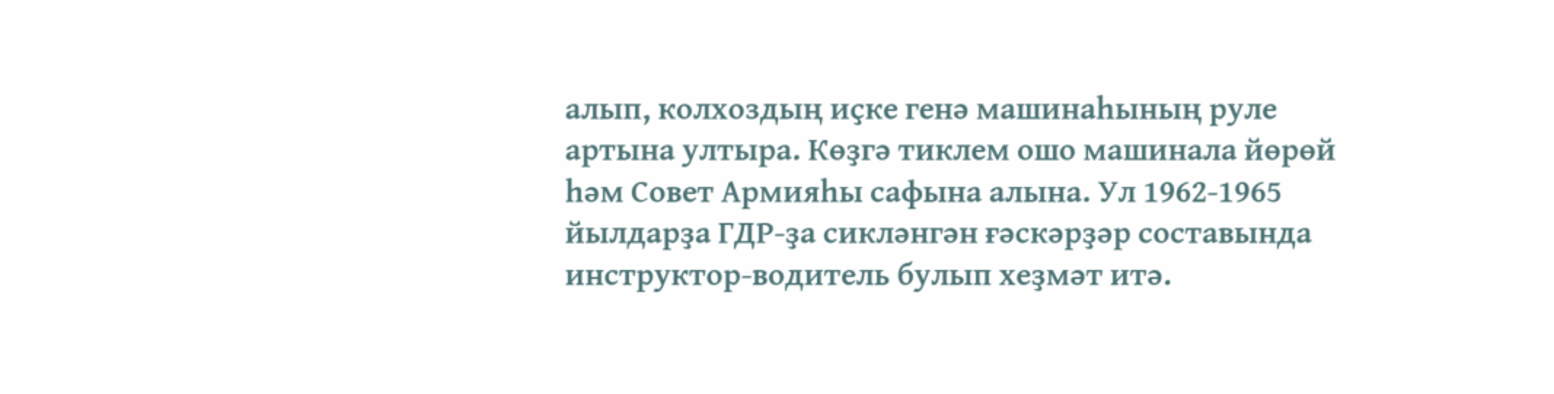алып, колхоздың иҫке генә машинаһының руле артына ултыра. Көҙгә тиклем ошо машинала йөрөй һәм Совет Армияһы сафына алына. Ул 1962-1965 йылдарҙа ГДР-ҙа сикләнгән ғәскәрҙәр составында инструктор-водитель булып хеҙмәт итә.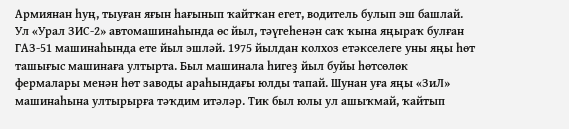Армиянан һуң, тыуған яғын һағынып ҡайтҡан егет, водитель булып эш башлай. Ул «Урал ЗИС-2» автомашинаһында өс йыл, тәүгеһенән саҡ ҡына яңыраҡ булған ГАЗ-51 машинаһында ете йыл эшләй. 1975 йылдан колхоз етәкселеге уны яңы һөт ташығыс машинаға ултырта. Был машинала һигеҙ йыл буйы һөтсөлөк фермалары менән һөт заводы араһындағы юлды тапай. Шунан уға яңы «ЗиЛ» машинаһына ултырырға тәҡдим итәләр. Тик был юлы ул ашыҡмай, ҡайтып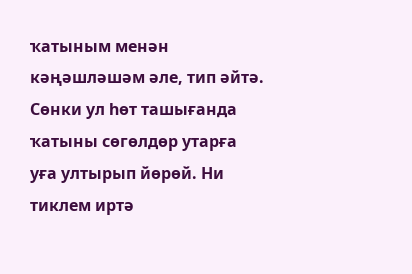ҡатыным менән кәңәшләшәм әле, тип әйтә. Сөнки ул һөт ташығанда ҡатыны сөгөлдөр утарға уға ултырып йөрөй. Ни тиклем иртә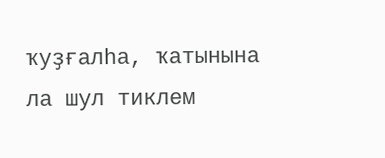ҡуҙғалһа, ҡатынына ла шул тиклем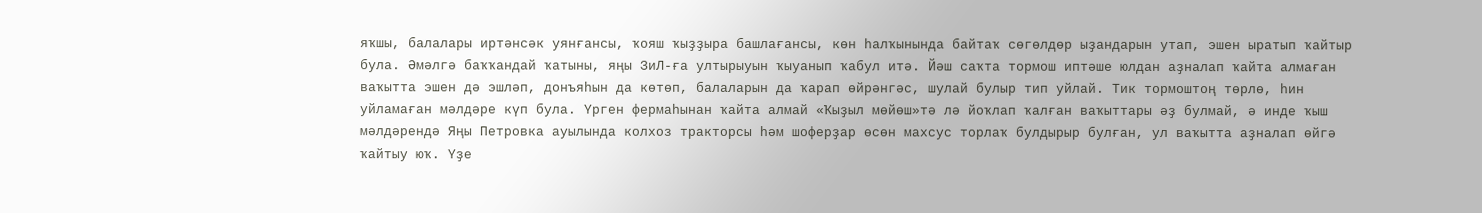яҡшы, балалары иртәнсәк уянғансы, ҡояш ҡыҙҙыра башлағансы, көн һалҡынында байтаҡ сөгөлдөр ыҙандарын утап, эшен ыратып ҡайтыр була. Әмәлгә баҡҡандай ҡатыны, яңы ЗиЛ-ға ултырыуын ҡыуанып ҡабул итә. Йәш саҡта тормош иптәше юлдан аҙналап ҡайта алмаған ваҡытта эшен дә эшләп, донъяһын да көтөп, балаларын да ҡарап өйрәнгәс, шулай булыр тип уйлай. Тик тормоштоң төрлө, һин уйламаған мәлдәре күп була. Үрген фермаһынан ҡайта алмай «Ҡыҙыл мөйөш»тә лә йоҡлап ҡалған ваҡыттары әҙ булмай, ә инде ҡыш мәлдәрендә Яңы Петровка ауылында колхоз тракторсы һәм шоферҙар өсөн махсус торлаҡ булдырыр булған, ул ваҡытта аҙналап өйгә ҡайтыу юҡ. Үҙе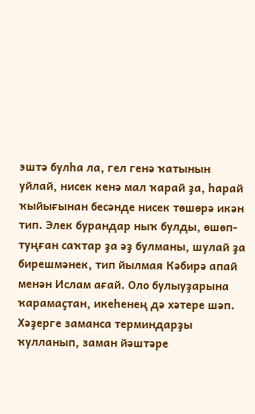эштә булһа ла, гел генә ҡатынын уйлай, нисек кенә мал ҡарай ҙа, һарай ҡыйығынан бесәнде нисек төшөрә икән тип. Элек бурандар ныҡ булды, өшөп-туңған саҡтар ҙа әҙ булманы, шулай ҙа бирешмәнек, тип йылмая Кәбирә апай менән Ислам ағай. Оло булыуҙарына ҡарамаҫтан, икеһенең дә хәтере шәп. Хәҙерге заманса терминдарҙы ҡулланып, заман йәштәре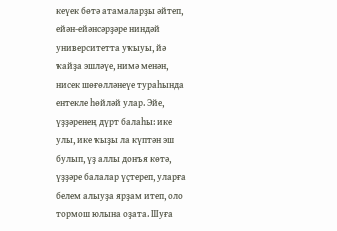кеүек бөтә атамаларҙы әйтеп, ейән-ейәнсәрҙәре ниндәй университетта уҡыуы, йә ҡайҙа эшләүе, нимә менән, нисек шөғөлләнеүе тураһында ентекле һөйләй улар. Эйе, үҙҙәренең дүрт балаһы: ике улы, ике ҡыҙы ла күптән эш булып, үҙ аллы донъя көтә, үҙҙәре балалар үҫтереп, уларға белем алыуҙа ярҙам итеп, оло тормош юлына оҙата. Шуға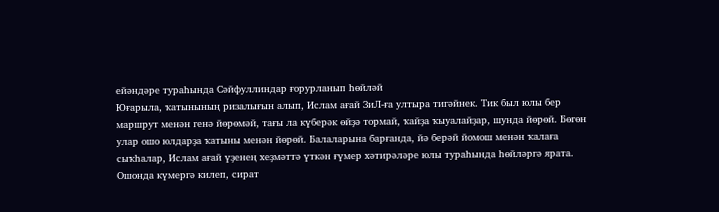ейәндәре тураһында Сәйфуллиндар ғорурланып һөйләй
Юғарыла, ҡатынының ризалығын алып, Ислам ағай ЗиЛ-ға ултыра тигәйнек. Тик был юлы бер маршрут менән генә йөрөмәй, тағы ла күберәк өйҙә тормай, ҡайҙа ҡыуалайҙар, шунда йөрөй. Бөгөн улар ошо юлдарҙа ҡатыны менән йөрөй. Балаларына барғанда, йә берәй йомош менән ҡалаға сыҡһалар, Ислам ағай үҙенең хеҙмәттә үткән ғүмер хәтирәләре юлы тураһында һөйләргә ярата. Ошонда күмергә килеп, сират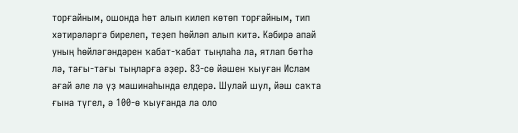торғайным, ошонда һөт алып килеп көтөп торғайным, тип хәтирәләргә бирелеп, теҙеп һөйләп алып китә. Кәбирә апай уның һөйләгәндәрен ҡабат-ҡабат тыңлаһа ла, ятлап бөтһә лә, тағы-тағы тыңларға әҙер. 83-сө йәшен ҡыуған Ислам ағай әле лә үҙ машинаһында елдерә. Шулай шул, йәш саҡта ғына түгел, ә 100-ө ҡыуғанда ла оло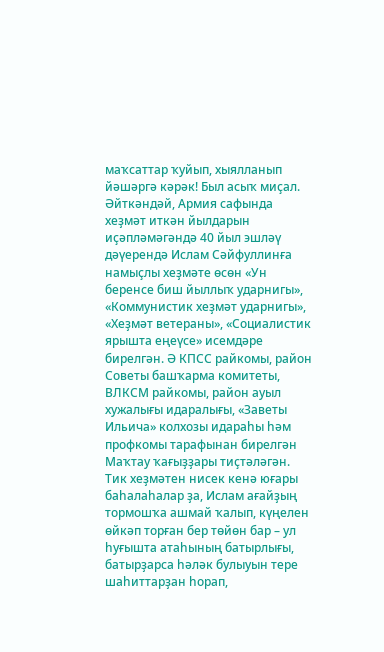маҡсаттар ҡуйып, хыялланып йәшәргә кәрәк! Был асыҡ миҫал.
Әйткәндәй, Армия сафында хеҙмәт иткән йылдарын иҫәпләмәгәндә 40 йыл эшләү дәүерендә Ислам Сәйфуллинға намыҫлы хеҙмәте өсөн «Ун беренсе биш йыллыҡ ударнигы», «Коммунистик хеҙмәт ударнигы», «Хеҙмәт ветераны», «Социалистик ярышта еңеүсе» исемдәре бирелгән. Ә КПСС райкомы, район Советы башҡарма комитеты, ВЛКСМ райкомы, район ауыл хужалығы идаралығы, «Заветы Ильича» колхозы идараһы һәм профкомы тарафынан бирелгән Маҡтау ҡағыҙҙары тиҫтәләгән.
Тик хеҙмәтен нисек кенә юғары баһалаһалар ҙа, Ислам ағайҙың тормошҡа ашмай ҡалып, күңелен өйкәп торған бер төйөн бар – ул һуғышта атаһының батырлығы, батырҙарса һәләк булыуын тере шаһиттарҙан һорап,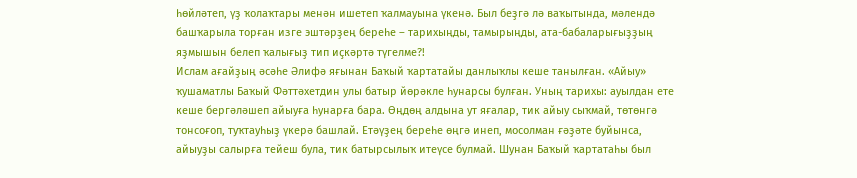һөйләтеп, үҙ ҡолаҡтары менән ишетеп ҡалмауына үкенә. Был беҙгә лә ваҡытында, мәлендә башҡарыла торған изге эштәрҙең береһе – тарихыңды, тамырыңды, ата-бабаларығыҙҙың яҙмышын белеп ҡалығыҙ тип иҫкәртә түгелме?!
Ислам ағайҙың әсәһе Әлифә яғынан Баҡый ҡартатайы данлыҡлы кеше танылған. «Айыу» ҡушаматлы Баҡый Фәттәхетдин улы батыр йөрәкле һунарсы булған. Уның тарихы: ауылдан ете кеше бергәләшеп айыуға һунарға бара. Өңдөң алдына ут яғалар, тик айыу сыҡмай, төтөнгә тонсоғоп, туҡтауһыҙ үкерә башлай. Етәүҙең береһе өңгә инеп, мосолман ғәҙәте буйынса, айыуҙы салырға тейеш була, тик батырсылыҡ итеүсе булмай. Шунан Баҡый ҡартатаһы был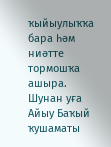ҡыйыулыҡҡа бара һәм ниәтте тормошҡа ашыра. Шунан уға Айыу Баҡый ҡушаматы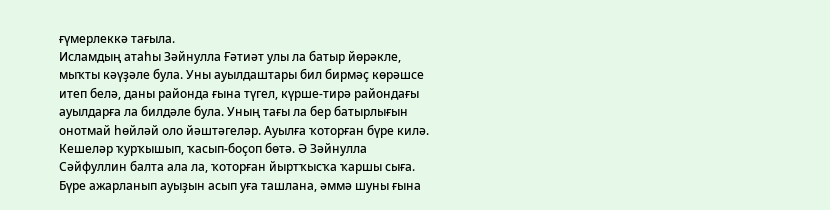ғүмерлеккә тағыла.
Исламдың атаһы Зәйнулла Ғәтиәт улы ла батыр йөрәкле, мыҡты кәүҙәле була. Уны ауылдаштары бил бирмәҫ көрәшсе итеп белә, даны районда ғына түгел, күрше-тирә райондағы ауылдарға ла билдәле була. Уның тағы ла бер батырлығын онотмай һөйләй оло йәштәгеләр. Ауылға ҡоторған бүре килә. Кешеләр ҡурҡышып, ҡасып-боҫоп бөтә. Ә Зәйнулла Сәйфуллин балта ала ла, ҡоторған йыртҡысҡа ҡаршы сыға. Бүре ажарланып ауыҙын асып уға ташлана, әммә шуны ғына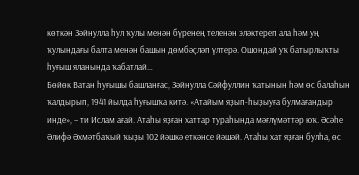көткән Зәйнулла һул ҡулы менән бүренең теленән эләктереп ала һәм уң ҡулындағы балта менән башын дөмбәҫләп үлтерә. Ошондай уҡ батырлыҡты һуғыш яланында ҡабатлай…
Бөйөк Ватан һуғышы башланғас, Зәйнулла Сәйфуллин ҡатынын һәм өс балаһын ҡалдырып, 1941 йылда һуғышҡа китә. «Атайым яҙып-һыҙыуға булмағандыр инде», – ти Ислам ағай. Атаһы яҙған хаттар тураһында мәғлүмәттәр юҡ. Әсәһе Әлифә Әхмәтбаҡый ҡыҙы 102 йәшкә еткәнсе йәшәй. Атаһы хат яҙған булһа, өс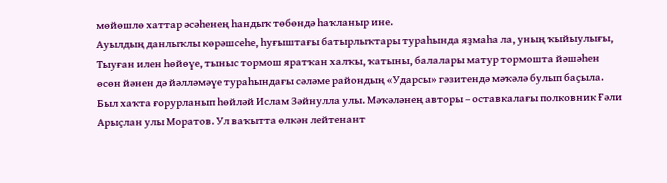мөйөшлө хаттар әсәһенең һандыҡ төбөндә һаҡланыр ине.
Ауылдың данлыҡлы көрәшсеһе, һуғыштағы батырлыҡтары тураһында яҙмаһа ла, уның ҡыйыулығы, Тыуған илен һөйөүе, тыныс тормош яратҡан халҡы, ҡатыны, балалары матур тормошта йәшәһен өсөн йәнен дә йәлләмәүе тураһындағы сәләме райондың «Ударсы» гәзитендә мәҡәлә булып баҫыла. Был хаҡта ғорурланып һөйләй Ислам Зәйнулла улы. Мәҡәләнең авторы – оставкалағы полковник Ғәли Арыҫлан улы Моратов. Ул ваҡытта өлкән лейтенант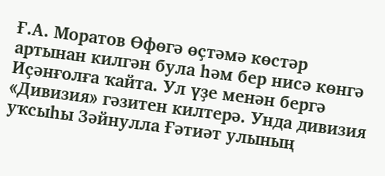Ғ.А. Моратов Өфөгә өҫтәмә көстәр артынан килгән була һәм бер нисә көнгә Иҫәнғолға ҡайта. Ул үҙе менән бергә «Дивизия» гәзитен килтерә. Унда дивизия уҡсыһы Зәйнулла Ғәтиәт улының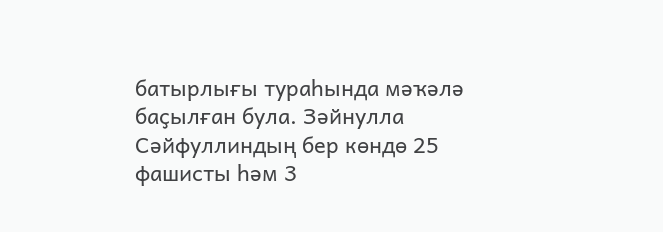батырлығы тураһында мәҡәлә баҫылған була. Зәйнулла Сәйфуллиндың бер көндө 25 фашисты һәм 3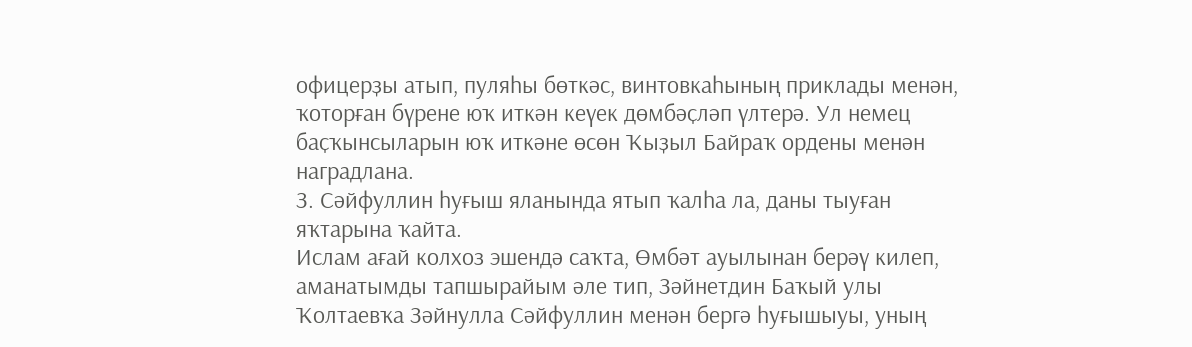офицерҙы атып, пуляһы бөткәс, винтовкаһының приклады менән, ҡоторған бүрене юҡ иткән кеүек дөмбәҫләп үлтерә. Ул немец баҫҡынсыларын юҡ иткәне өсөн Ҡыҙыл Байраҡ ордены менән наградлана.
З. Сәйфуллин һуғыш яланында ятып ҡалһа ла, даны тыуған яҡтарына ҡайта.
Ислам ағай колхоз эшендә саҡта, Өмбәт ауылынан берәү килеп, аманатымды тапшырайым әле тип, Зәйнетдин Баҡый улы Ҡолтаевҡа Зәйнулла Сәйфуллин менән бергә һуғышыуы, уның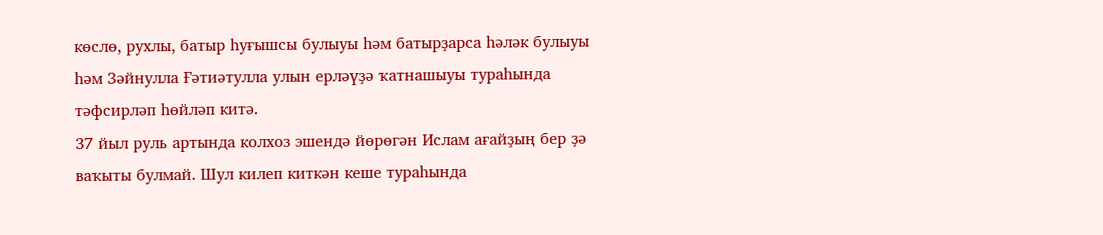көслө, рухлы, батыр һуғышсы булыуы һәм батырҙарса һәләк булыуы һәм Зәйнулла Ғәтиәтулла улын ерләүҙә ҡатнашыуы тураһында тәфсирләп һөйләп китә.
37 йыл руль артында колхоз эшендә йөрөгән Ислам ағайҙың бер ҙә ваҡыты булмай. Шул килеп киткән кеше тураһында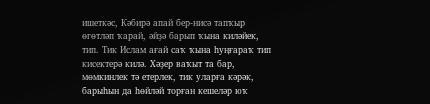ишеткәс, Кәбирә апай бер-нисә тапҡыр өгөтләп ҡарай, әйҙә барып ҡына киләйек, тип. Тик Ислам ағай саҡ ҡына һуңғараҡ тип кисектерә килә. Хәҙер ваҡыт та бар, мөмкинлек тә етерлек, тик уларға кәрәк, барыһын да һөйләй торған кешеләр юҡ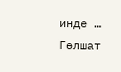инде …
Гөлшат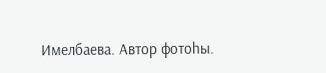Имелбаева. Автор фотоһы.